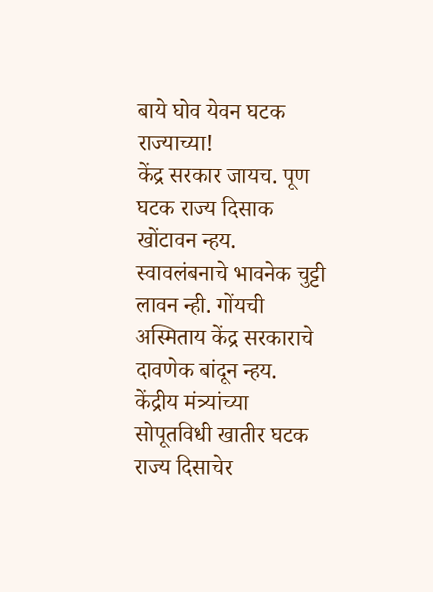बाये घोव येवन घटक राज्याच्या!
केंद्र सरकार जायच. पूण घटक राज्य दिसाक खोंटावन न्हय. स्वावलंबनाचे भावनेक चुट्टी लावन न्ही. गोंयची अस्मिताय केंद्र सरकाराचे दावणेक बांदून न्हय. केंद्रीय मंत्र्यांच्या सोपूतविधी खातीर घटक राज्य दिसाचेर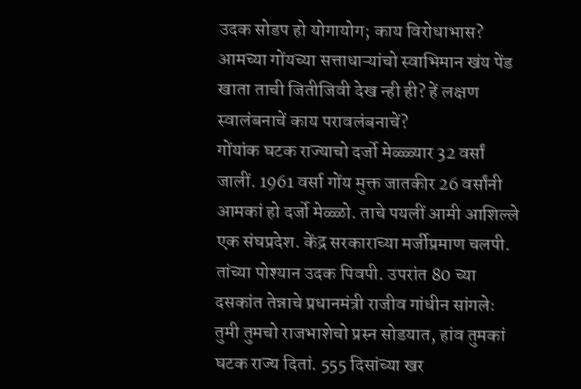उदक सोडप हो योगायोग; काय विरोधाभास? आमच्या गोंयच्या सत्ताधाऱ्यांचो स्वाभिमान खंय पेंड खाता ताची जितीजिवी देख न्ही ही? हें लक्षण स्वालंबनाचें काय परावलंबनाचें?
गोंयांक घटक राज्याचो दर्जो मेळ्ळ्यार 32 वर्सां जालीं. 1961 वर्सा गोंय मुक्त जातकीर 26 वर्सांनी आमकां हो दर्जो मेळ्ळो. ताचे पयलीं आमी आशिल्ले एक संघप्रदेश. केंद्र सरकाराच्या मर्जीप्रमाण चलपी. तांच्या पोश्यान उदक पिवपी. उपरांत 80 च्या दसकांत तेन्नाचे प्रधानमंत्री राजीव गांधीन सांगलेः तुमी तुमचो राजभाशेचो प्रस्न सोडयात, हांव तुमकां घटक राज्य दितां. 555 दिसांच्या खर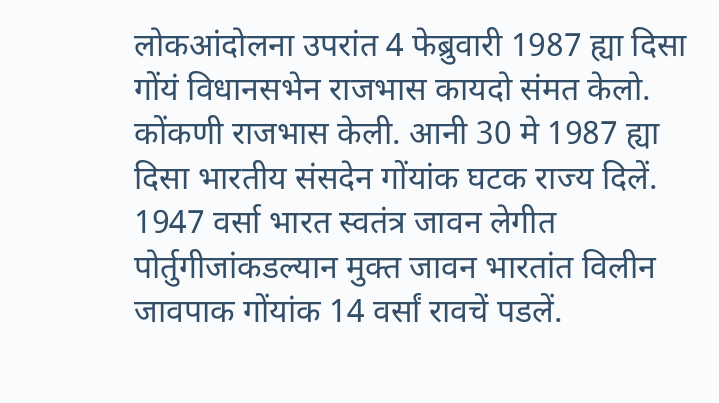लोकआंदोलना उपरांत 4 फेब्रुवारी 1987 ह्या दिसा गोंयं विधानसभेन राजभास कायदो संमत केलो. कोंकणी राजभास केली. आनी 30 मे 1987 ह्या दिसा भारतीय संसदेन गोंयांक घटक राज्य दिलें.
1947 वर्सा भारत स्वतंत्र जावन लेगीत पोर्तुगीजांकडल्यान मुक्त जावन भारतांत विलीन जावपाक गोंयांक 14 वर्सां रावचें पडलें.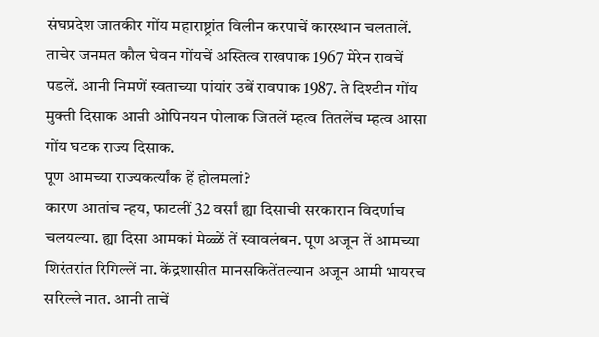संघप्रदेश जातकीर गोंय महाराष्ट्रांत विलीन करपाचें कारस्थान चलतालें. ताचेर जनमत कौल घेवन गोंयचें अस्तित्व राखपाक 1967 मेरेन रावचें पडलें. आनी निमणें स्वताच्या पांयांर उबें रावपाक 1987. ते दिश्टीन गोंय मुक्ती दिसाक आऩी ओपिनयन पोलाक जितलें म्हत्व तितलेंच म्हत्व आसा गोंय घटक राज्य दिसाक.
पूण आमच्या राज्यकर्त्यांक हें होलमलां?
कारण आतांच न्हय, फाटलीं 32 वर्सां ह्या दिसाची सरकारान विदर्णाच चलयल्या. ह्या दिसा आमकां मेळ्ळें तें स्वावलंबन. पूण अजून तें आमच्या शिरंतरांत रिगिल्लें ना. केंद्रशासीत मानसकितेंतल्यान अजून आमी भायरच सरिल्ले नात. आनी ताचें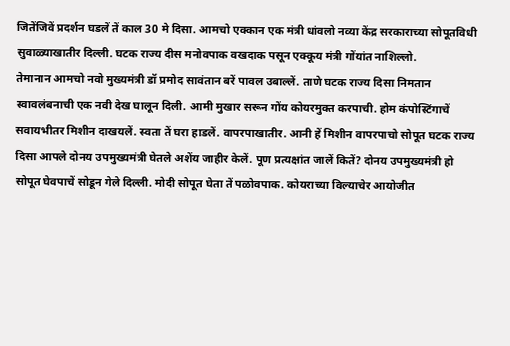जितेंजिवें प्रदर्शन घडलें तें काल 30 मे दिसा. आमचो एक्कान एक मंत्री धांवलो नव्या केंद्र सरकाराच्या सोपूतविधी सुवाळ्याखातीर दिल्ली. घटक राज्य दीस मनोवपाक वखदाक पसून एक्कूय मंत्री गोंयांत नाशिल्लो.
तेमानान आमचो नवो मुख्यमंत्री डॉ प्रमोद सावंतान बरें पावल उबाल्लें. ताणे घटक राज्य दिसा निमतान स्वावलंबनाची एक नवी देख घालून दिली. आमी मुखार सरून गोंय कोयरमुक्त करपाची. होम कंपोस्टिंगाचें सवायभीतर मिशीन दाखयलें. स्वता तें घरा हाडलें. वापरपाखातीर. आनी हें मिशीन वापरपाचो सोपूत घटक राज्य दिसा आपले दोनय उपमुख्यमंत्री घेतले अशेंय जाहीर केलें. पूण प्रत्यक्षांत जालें कितें? दोनय उपमुख्यमंत्री हो सोपूत घेवपाचें सोडून गेले दिल्ली. मोदी सोपूत घेता तें पळोवपाक. कोयराच्या विल्याचेर आयोजीत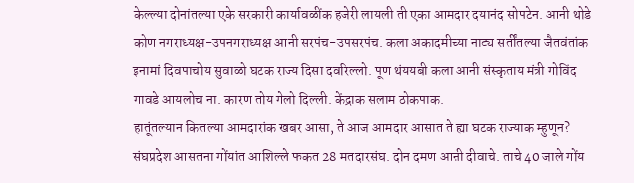केल्ल्या दोनांतल्या एके सरकारी कार्यावळींक हजेरी लायली ती एका आमदार दयानंद सोपटेन. आनी थोडे कोण नगराध्यक्ष-उपनगराध्यक्ष आनी सरपंच-उपसरपंच. कला अकादमीच्या नाट्य सर्तींतल्या जैतवंतांक इनामां दिवपाचोय सुवाळो घटक राज्य दिसा दवरिल्लो. पूण थंययबी कला आनी संस्कृताय मंत्री गोविंद गावडे आयलोच ना. कारण तोय गेलो दिल्ली. केंद्राक सलाम ठोकपाक.
हातूंतल्यान कितल्या आमदारांक खबर आसा, ते आज आमदार आसात ते ह्या घटक राज्याक म्हुणून? संघप्रदेश आसतना गोंयांत आशिल्ले फकत 28 मतदारसंघ. दोन दमण आऩी दीवाचे. ताचे 40 जाले गोंय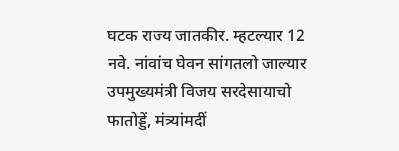घटक राज्य जातकीर. म्हटल्यार 12 नवे. नांवांच घेवन सांगतलो जाल्यार उपमुख्यमंत्री विजय सरदेसायाचो फातोड्डें, मंत्र्यांमदीं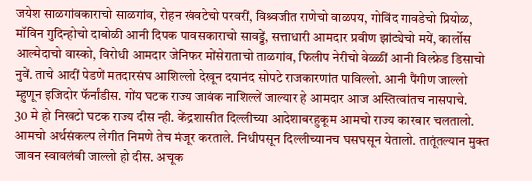जयेश साळगांवकाराचो साळगांव, रोहन खंवटेचो परवरीं, विश्र्वजीत राणेचो वाळपय, गोविंद गावडेचो प्रियोळ, मॉविन गुदिन्होचो दाबोळी आनी दिपक पावसकाराचो सावड्डें, सत्ताधारी आमदार प्रवीण झांट्येचो मयें, कार्लोस आल्मेदाचो वास्को, विरोधी आमदार जेनिफर मोंसेराताचो ताळगांव, फिलीप नेरीचो वेळ्ळीं आनी विल्फ्रेड डिसाचो नुवें. ताचे आदीं पेडणें मतदारसंघ आशिल्लो देखून दयानंद सोपटे राजकारणांत पाविल्लो. आनी पैंगीण जाल्लो म्हुणून इजिदोर फॅर्नांडीस. गोंय घटक राज्य जावंक नाशिल्लें जाल्यार हे आमदार आज अस्तित्वांतच नासपाचे.
30 मे हो निखटो घटक राज्य दीस न्ही. केंद्रशासीत दिल्लीच्या आदेशाबरहुकूम आमचो राज्य कारबार चलतालो. आमचो अर्थसंकल्प लेगीत निमणे तेच मंजूर करताले. निधीपसून दिल्लीच्यानच घसघसून येतालो. तातूंतल्यान मुक्त जावन स्वावलंबी जाल्लो हो दीस. अचूक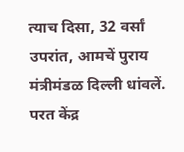त्याच दिसा, 32 वर्सां उपरांत, आमचें पुराय मंत्रीमंडळ दिल्ली धांवलें. परत केंद्र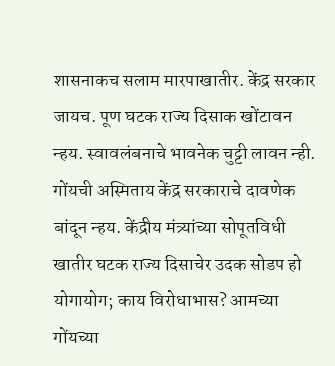शासनाकच सलाम मारपाखातीर. केंद्र सरकार जायच. पूण घटक राज्य दिसाक खोंटावन न्हय. स्वावलंबनाचे भावनेक चुट्टी लावन न्ही. गोंयची अस्मिताय केंद्र सरकाराचे दावणेक बांदून न्हय. केंद्रीय मंत्र्यांच्या सोपूतविधी खातीर घटक राज्य दिसाचेर उदक सोडप हो योगायोग; काय विरोधाभास? आमच्या गोंयच्या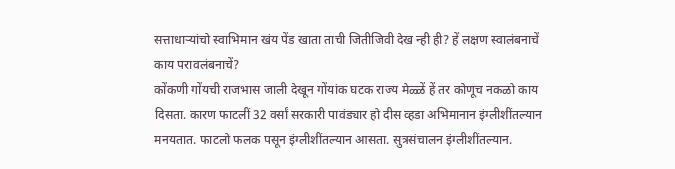सत्ताधाऱ्यांचो स्वाभिमान खंय पेंड खाता ताची जितीजिवी देख न्ही ही? हें लक्षण स्वालंबनाचें काय परावलंबनाचें?
कोंकणी गोंयची राजभास जाली देखून गोंयांक घटक राज्य मेळ्ळें हें तर कोणूच नकळो काय दिसता. कारण फाटलीं 32 वर्सां सरकारी पावंड्यार हो दीस व्हडा अभिमानान इंग्लीशींतल्यान मनयतात. फाटलो फलक पसून इंग्लीशींतल्यान आसता. सुत्रसंचालन इंग्लीशींतल्यान.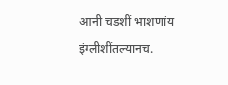आनी चडशीं भाशणांय इंग्लीशींतल्यानच.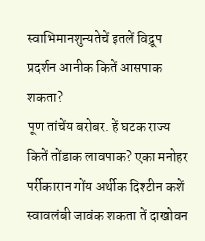स्वाभिमानशुन्यतेचें इतलें विद्रूप प्रदर्शन आनीक कितें आसपाक शकता?
पूण तांचेंय बरोबर. हें घटक राज्य कितें तोंडाक लावपाक? एका मनोहर पर्रीकारान गोंय अर्थीक दिश्टीन कशें स्वावलंबी जावंक शकता तें दाखोवन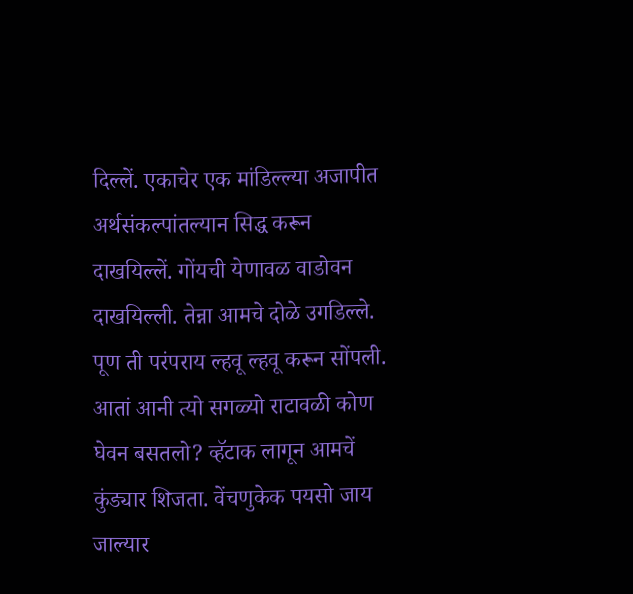दिल्लें. एकाचेर एक मांडिल्ल्या अजापीत अर्थसंकल्पांतल्यान सिद्ध करून दाखयिल्लें. गोंयची येणावळ वाडोवन दाखयिल्ली. तेन्ना आमचे दोळे उगडिल्ले. पूण ती परंपराय ल्हवू ल्हवू करून सोंपली. आतां आनी त्यो सगळ्यो राटावळी कोण घेवन बसतलो? व्हॅटाक लागून आमचें कुंड्यार शिजता. वेंचणुकेक पयसो जाय जाल्यार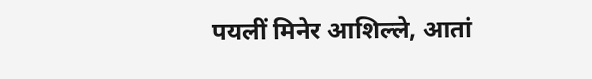पयलीं मिनेर आशिल्ले, आतां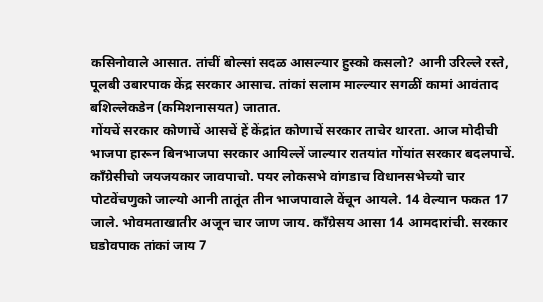कसिनोवाले आसात. तांचीं बोल्सां सदळ आसल्यार हुस्को कसलो? आनी उरिल्ले रस्ते, पूलबी उबारपाक केंद्र सरकार आसाच. तांकां सलाम माल्ल्यार सगळीं कामां आवंताद बशिल्लेकडेन (कमिशनासयत) जातात.
गोंयचें सरकार कोणाचें आसचें हें केंद्रांत कोणाचें सरकार ताचेर थारता. आज मोदीची भाजपा हारून बिनभाजपा सरकार आयिल्लें जाल्यार रातयांत गोंयांत सरकार बदलपाचें. काँग्रेसीचो जयजयकार जावपाचो. पयर लोकसभे वांगडाच विधानसभेच्यो चार पोटवेंचणुको जाल्यो आनी तातूंत तीन भाजपावाले वेंचून आयले. 14 वेल्यान फकत 17 जाले. भोवमताखातीर अजून चार जाण जाय. काँग्रेसय आसा 14 आमदारांची. सरकार घडोवपाक तांकां जाय 7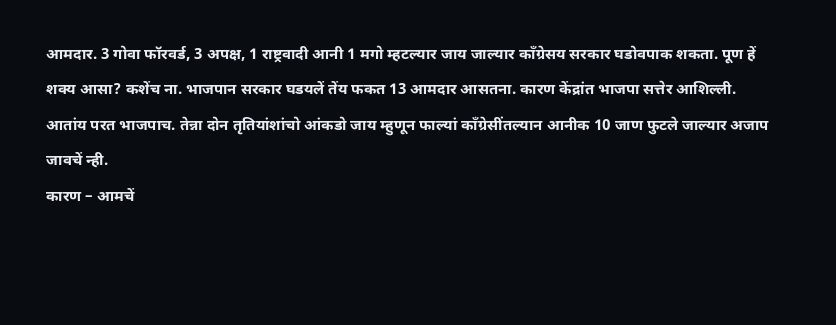आमदार. 3 गोवा फॉरवर्ड, 3 अपक्ष, 1 राष्ट्रवादी आनी 1 मगो म्हटल्यार जाय जाल्यार काँग्रेसय सरकार घडोवपाक शकता. पूण हें शक्य आसा? कशेंच ना. भाजपान सरकार घडयलें तेंय फकत 13 आमदार आसतना. कारण केंद्रांत भाजपा सत्तेर आशिल्ली. आतांय परत भाजपाच. तेन्ना दोन तृतियांशांचो आंकडो जाय म्हुणून फाल्यां काँग्रेसींतल्यान आनीक 10 जाण फुटले जाल्यार अजाप जावचें न्ही.
कारण – आमचें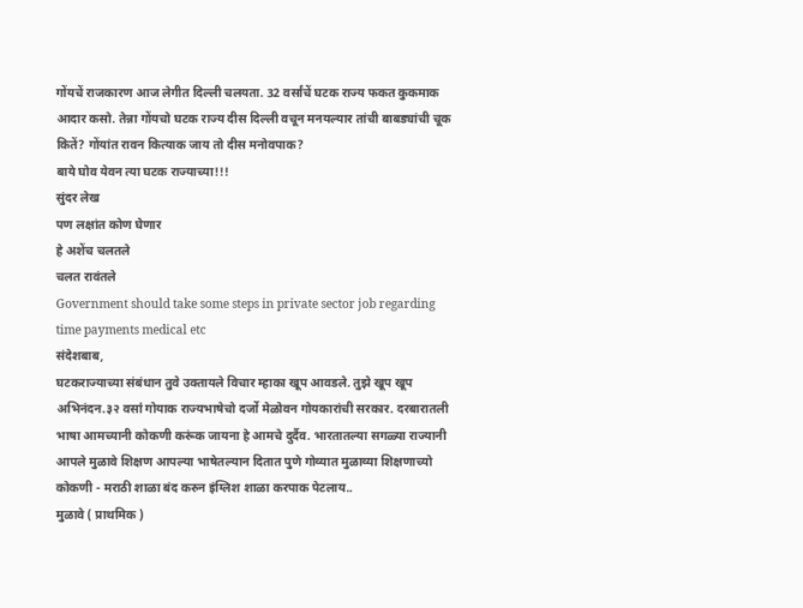गोंयचें राजकारण आज लेगीत दिल्ली चलयता. 32 वर्सांचें घटक राज्य फकत कुकमाक आदार कसो. तेन्ना गोंयचो घटक राज्य दीस दिल्ली वचून मनयल्यार तांची बाबड्यांची चूक कितें? गोंयांत रावन कित्याक जाय तो दीस मनोवपाक?
बाये घोव येवन त्या घटक राज्याच्या!!!
सुंदर लेख
पण लक्षांत कोण घेणार
हे अशेंच चलतले
चलत रावंतले
Government should take some steps in private sector job regarding time payments medical etc
संदेशबाब,
घटकराज्याच्या संबंधान तुवे उक्तायले विचार म्हाका खूप आवडले. तुझे खूप खूप अभिनंदन.३२ वसऻ गोयाक राज्यभाषेचो दर्जो मेळोवन गोयकारांची सरकार. दरबारातली भाषा आमच्यानी कोकणी करूंक जायना हे आमचे दुर्दैव. भारतातल्या सगळ्या राज्यानी आपले मुळावे शिक्षण आपल्या भाषेतल्यान दितात पुणे गोव्यात मुळाव्या शिक्षणाच्यो कोकणी - मराठी शाळा बंद करुन इंग्लिश शाळा करपाक पेटलाय..
मुळावे ( प्राथमिक )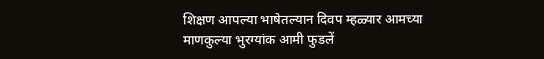शिक्षण आपल्या भाषेतल्यान दिवप म्हळ्यार आमच्या माणकुल्या भुरग्यांक आमी फुडलें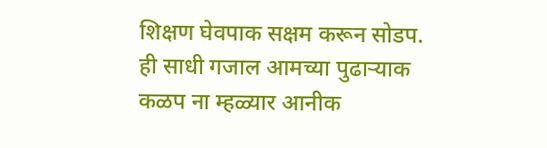शिक्षण घेवपाक सक्षम करून सोडप. ही साधी गजाल आमच्या पुढाऱ्याक कळप ना म्हळ्यार आनीक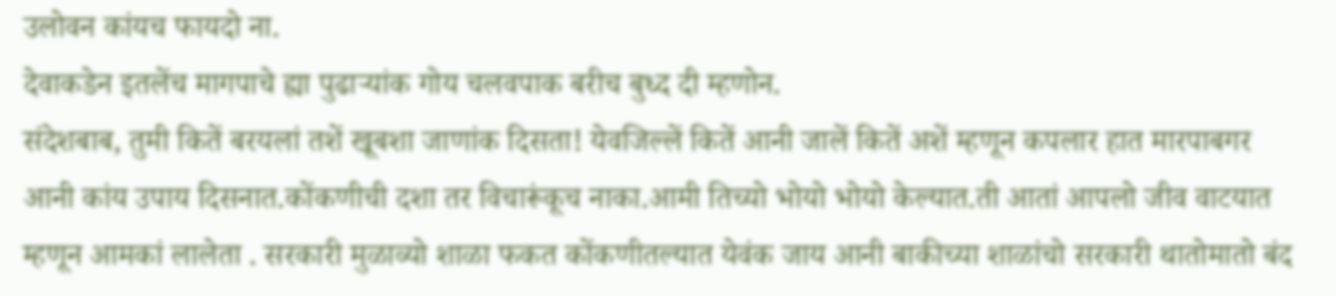उलोवन कांयच फायदो ना.
देवाकडेन इतलेंच मागपाचे ह्या पुढाऱ्यांक गोय चलवपाक बरीच बुध्द दी म्हणोन.
संदेशबाब, तुमी कितें बरयलां तशें खूबशा जाणांक दिसता! येवजिल्लें कितें आनी जालें कितें अशें म्हणून कपलार हात मारपाबगर आनी कांय उपाय दिसनात.कोंकणीची दशा तर विचारूंकूच नाका.आमी तिच्यो भोयो भोयो केल्यात.ती आतां आपलो जीव वाटयात म्हणून आमकां लालेता . सरकारी मुळाव्यो शाळा फकत कोंकणीतल्यात येवंक जाय आनी बाकीच्या शाळांचो सरकारी थातोमातो बंद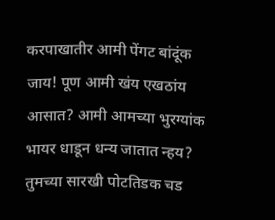करपाखातीर आमी पेंगट बांदूंक जाय! पूण आमी खंय एखठांय आसात? आमी आमच्या भुरग्यांक भायर धाडून धन्य जातात न्हय? तुमच्या सारखी पोटतिडक चड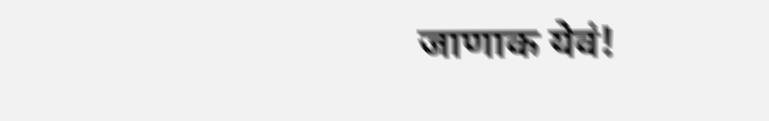जाणाक येवं!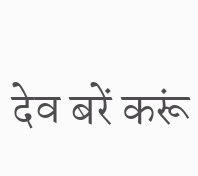देव बरें करूं